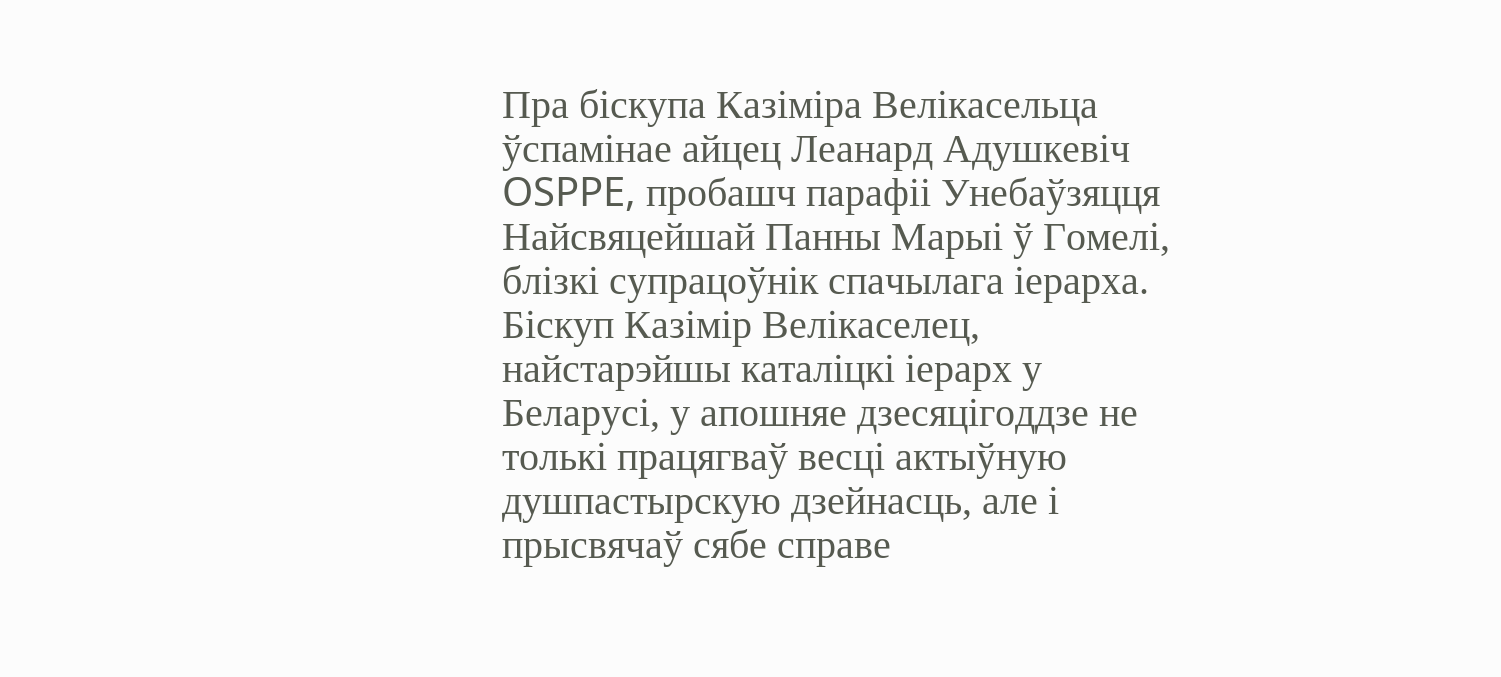Пра біскупа Казіміра Велікасельца ўспамінае айцец Леанард Адушкевіч OSPPE, пробашч парафіі Унебаўзяцця Найсвяцейшай Панны Марыі ў Гомелі, блізкі супрацоўнік спачылага іерарха.
Біскуп Казімір Велікаселец, найстарэйшы каталіцкі іерарх у Беларусі, у апошняе дзесяцігоддзе не толькі працягваў весці актыўную душпастырскую дзейнасць, але і прысвячаў сябе справе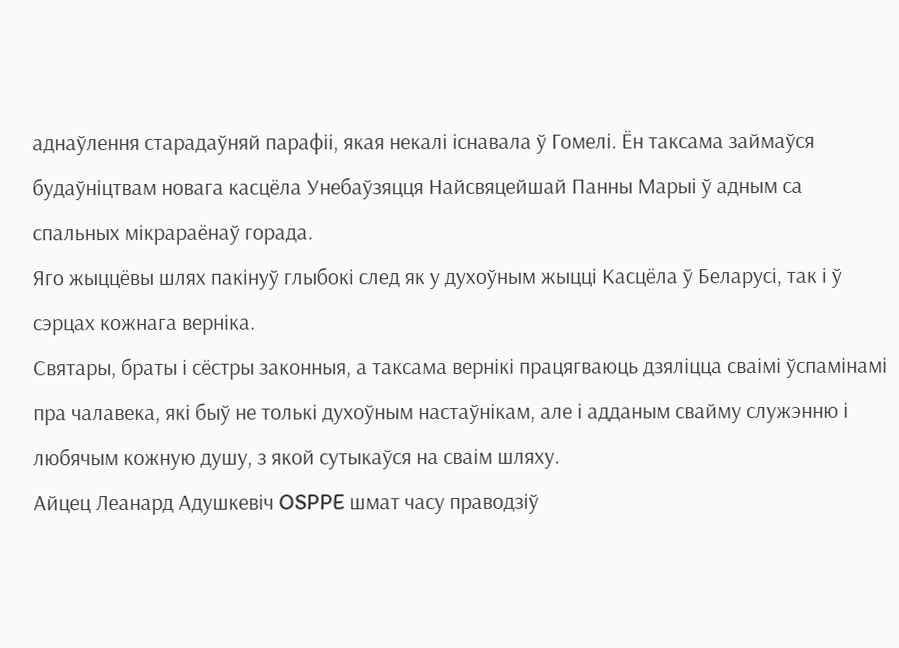аднаўлення старадаўняй парафіі, якая некалі існавала ў Гомелі. Ён таксама займаўся будаўніцтвам новага касцёла Унебаўзяцця Найсвяцейшай Панны Марыі ў адным са спальных мікрараёнаў горада.
Яго жыццёвы шлях пакінуў глыбокі след як у духоўным жыцці Касцёла ў Беларусі, так і ў сэрцах кожнага верніка.
Святары, браты і сёстры законныя, а таксама вернікі працягваюць дзяліцца сваімі ўспамінамі пра чалавека, які быў не толькі духоўным настаўнікам, але і адданым свайму служэнню і любячым кожную душу, з якой сутыкаўся на сваім шляху.
Айцец Леанард Адушкевіч OSPPE шмат часу праводзіў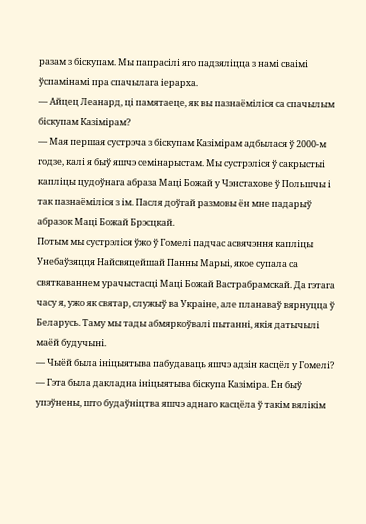разам з біскупам. Мы папрасілі яго падзяліцца з намі сваімі ўспамінамі пра спачылага іерарха.
— Айцец Леанард, ці памятаеце, як вы пазнаёміліся са спачылым біскупам Казімірам?
— Мая першая сустрэча з біскупам Казімірам адбылася ў 2000-м годзе, калі я быў яшчэ семінарыстам. Мы сустрэліся ў сакрыстыі капліцы цудоўнага абраза Маці Божай у Чэнстахове ў Польшчы і так пазнаёміліся з ім. Пасля доўгай размовы ён мне падарыў абразок Маці Божай Брэсцкай.
Потым мы сустрэліся ўжо ў Гомелі падчас асвячэння капліцы Унебаўзяцця Найсвяцейшай Панны Марыі, якое супала са святкаваннем урачыстасці Маці Божай Вастрабрамскай. Да гэтага часу я, ужо як святар, служыў ва Украіне, але планаваў вярнуцца ў Беларусь. Таму мы тады абмяркоўвалі пытанні, якія датычылі маёй будучыні.
— Чыёй была ініцыятыва пабудаваць яшчэ адзін касцёл у Гомелі?
— Гэта была дакладна ініцыятыва біскупа Казіміра. Ён быў упэўнены, што будаўніцтва яшчэ аднаго касцёла ў такім вялікім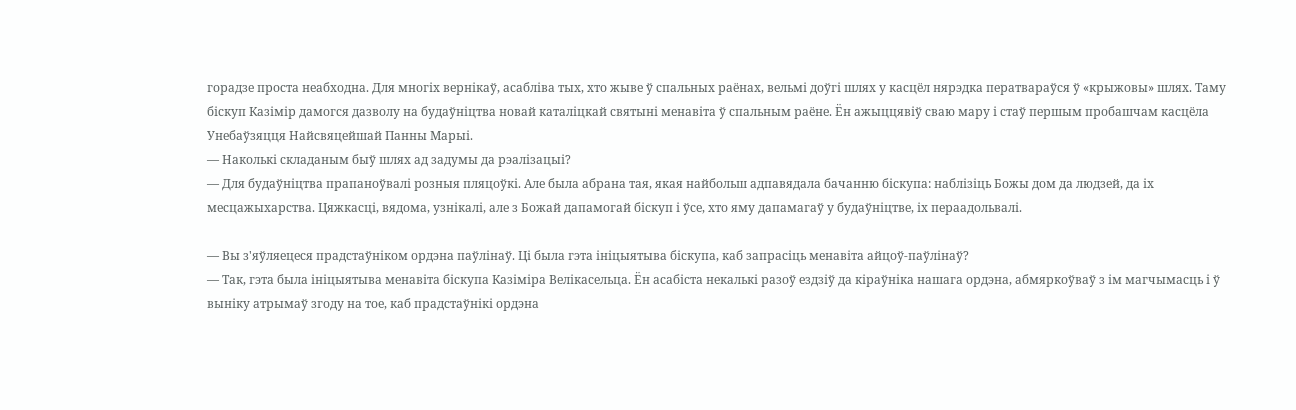горадзе проста неабходна. Для многіх вернікаў, асабліва тых, хто жыве ў спальных раёнах, вельмі доўгі шлях у касцёл нярэдка ператвараўся ў «крыжовы» шлях. Таму біскуп Казімір дамогся дазволу на будаўніцтва новай каталіцкай святыні менавіта ў спальным раёне. Ён ажыццявіў сваю мару і стаў першым пробашчам касцёла Унебаўзяцця Найсвяцейшай Панны Марыі.
— Наколькі складаным быў шлях ад задумы да рэалізацыі?
— Для будаўніцтва прапаноўвалі розныя пляцоўкі. Але была абрана тая, якая найбольш адпавядала бачанню біскупа: наблізіць Божы дом да людзей, да іх месцажыхарства. Цяжкасці, вядома, узнікалі, але з Божай дапамогай біскуп і ўсе, хто яму дапамагаў у будаўніцтве, іх пераадольвалі.

— Вы з'яўляецеся прадстаўніком ордэна паўлінаў. Ці была гэта ініцыятыва біскупа, каб запрасіць менавіта айцоў-паўлінаў?
— Так, гэта была ініцыятыва менавіта біскупа Казіміра Велікасельца. Ён асабіста некалькі разоў ездзіў да кіраўніка нашага ордэна, абмяркоўваў з ім магчымасць і ў выніку атрымаў згоду на тое, каб прадстаўнікі ордэна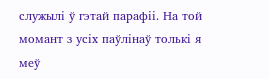служылі ў гэтай парафіі. На той момант з усіх паўлінаў толькі я меў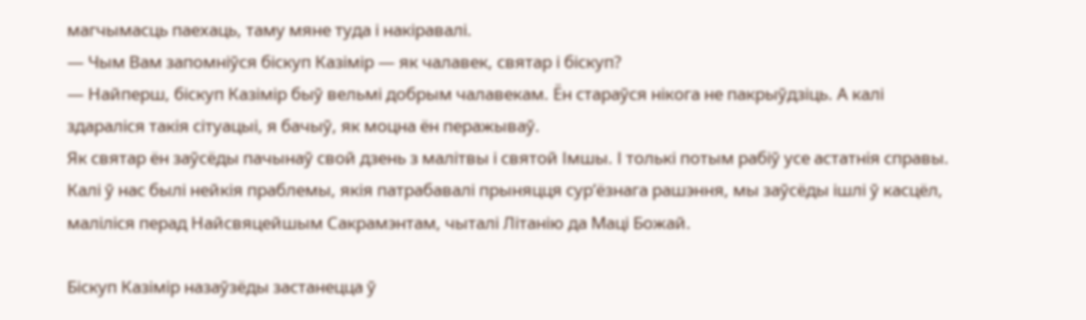магчымасць паехаць, таму мяне туда і накіравалі.
— Чым Вам запомніўся біскуп Казімір — як чалавек, святар і біскуп?
— Найперш, біскуп Казімір быў вельмі добрым чалавекам. Ён стараўся нікога не пакрыўдзіць. А калі здараліся такія сітуацыі, я бачыў, як моцна ён перажываў.
Як святар ён заўсёды пачынаў свой дзень з малітвы і святой Імшы. І толькі потым рабіў усе астатнія справы. Калі ў нас былі нейкія праблемы, якія патрабавалі прыняцця сур’ёзнага рашэння, мы заўсёды ішлі ў касцёл, маліліся перад Найсвяцейшым Сакрамэнтам, чыталі Літанію да Маці Божай.

Біскуп Казімір назаўзёды застанецца ў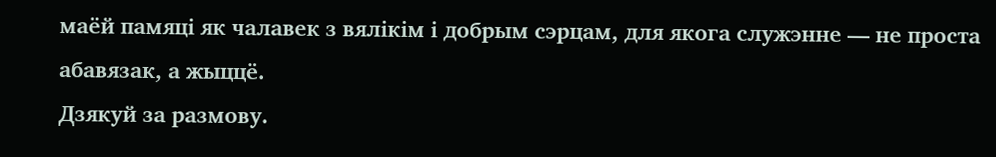маёй памяці як чалавек з вялікім і добрым сэрцам, для якога служэнне — не проста абавязак, а жыццё.
Дзякуй за размову.